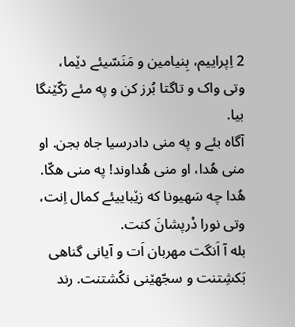2 اِپراییم، بِنیامین و مَنَسّیئے دێما، وتی واک و تاگتا بُرز کن و په مئے رَکّێنگا بیا.
آگاه بئے و په منی دادرسیا جاه بجن. او منی هُدا، او منی هُداوند! په منی هکّا.
هُدا چه سَهیونا که زێباییئے کمال اِنت، وتی نورا دْرپشانَ کنت.
بله آ اَنگت مهربان اَت و آیانی گناهی بَکشِتنت و سجّهێنی نکُشتنت. رند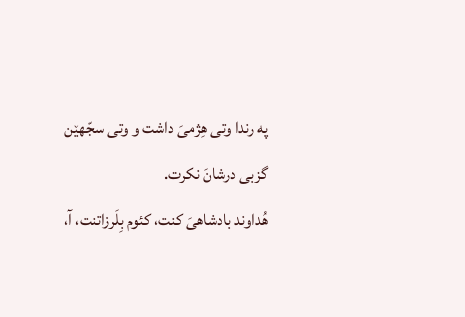په رندا وتی هِژمیَ داشت و وتی سجّهێن گزبی درشانَ نکرت.
هُداوند بادشاهیَ کنت، کئوم بِلَرزاتنت، آ،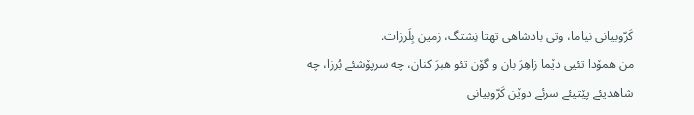کَرّوبیانی نیاما، وتی بادشاهی تهتا نِشتگ، زمین بِلَرزات.
من همۆدا تئیی دێما زاهِرَ بان و گۆن تئو هبرَ کنان، چه سرپۆشئے بُرزا، چه شاهدیئے پێتیئے سرئے دوێن کَرّوبیانی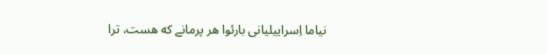نیاما اِسراییلیانی بارئوا هر پرمانے که هست، ترا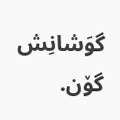گوَشانِش گۆن.